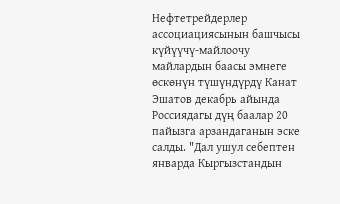Нефтетрейдерлер ассоциациясынын башчысы күйүүчү-майлоочу майлардын баасы эмнеге өскөнүн түшүндүрдү Канат Эшатов декабрь айында Россиядагы дүң баалар 20 пайызга арзандаганын эске салды. "Дал ушул себептен январда Кыргызстандын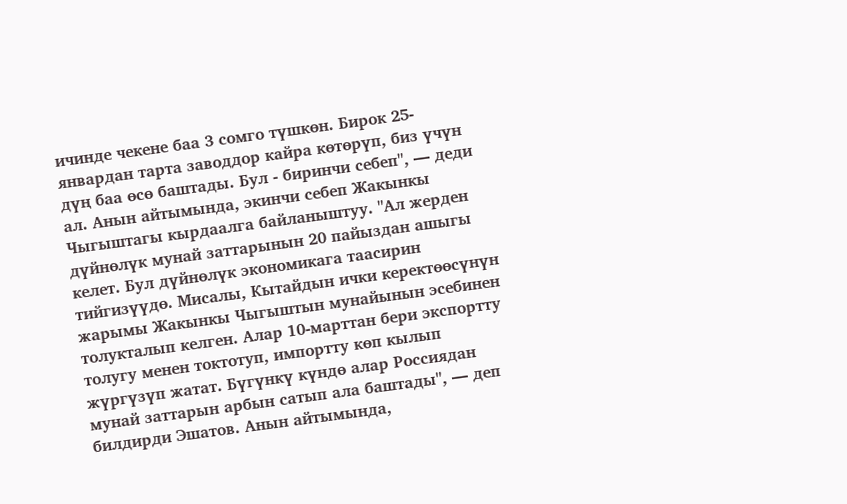ичинде чекене баа 3 сомго түшкөн. Бирок 25-январдан тарта заводдор кайра көтөрүп, биз үчүн дүң баа өсө баштады. Бул - биринчи себеп", — деди ал. Анын айтымында, экинчи себеп Жакынкы Чыгыштагы кырдаалга байланыштуу. "Ал жерден дүйнөлүк мунай заттарынын 20 пайыздан ашыгы келет. Бул дүйнөлүк экономикага таасирин тийгизүүдө. Мисалы, Кытайдын ички керектөөсүнүн жарымы Жакынкы Чыгыштын мунайынын эсебинен толукталып келген. Алар 10-марттан бери экспортту толугу менен токтотуп, импортту көп кылып жүргүзүп жатат. Бүгүнкү күндө алар Россиядан мунай заттарын арбын сатып ала баштады", — деп билдирди Эшатов. Анын айтымында,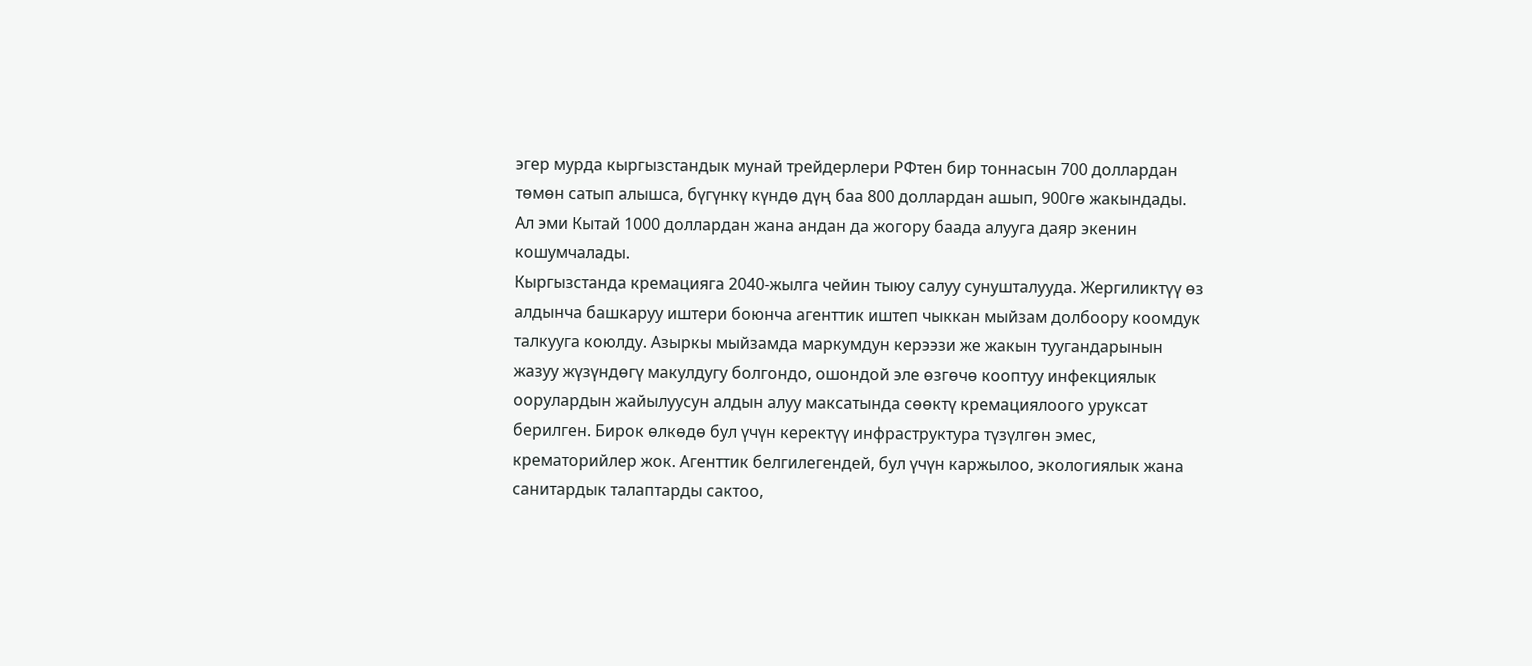эгер мурда кыргызстандык мунай трейдерлери РФтен бир тоннасын 700 доллардан төмөн сатып алышса, бүгүнкү күндө дүң баа 800 доллардан ашып, 900гө жакындады. Ал эми Кытай 1000 доллардан жана андан да жогору баада алууга даяр экенин кошумчалады.
Кыргызстанда кремацияга 2040-жылга чейин тыюу салуу сунушталууда. Жергиликтүү өз алдынча башкаруу иштери боюнча агенттик иштеп чыккан мыйзам долбоору коомдук талкууга коюлду. Азыркы мыйзамда маркумдун керээзи же жакын туугандарынын жазуу жүзүндөгү макулдугу болгондо, ошондой эле өзгөчө кооптуу инфекциялык оорулардын жайылуусун алдын алуу максатында сөөктү кремациялоого уруксат берилген. Бирок өлкөдө бул үчүн керектүү инфраструктура түзүлгөн эмес, крематорийлер жок. Агенттик белгилегендей, бул үчүн каржылоо, экологиялык жана санитардык талаптарды сактоо,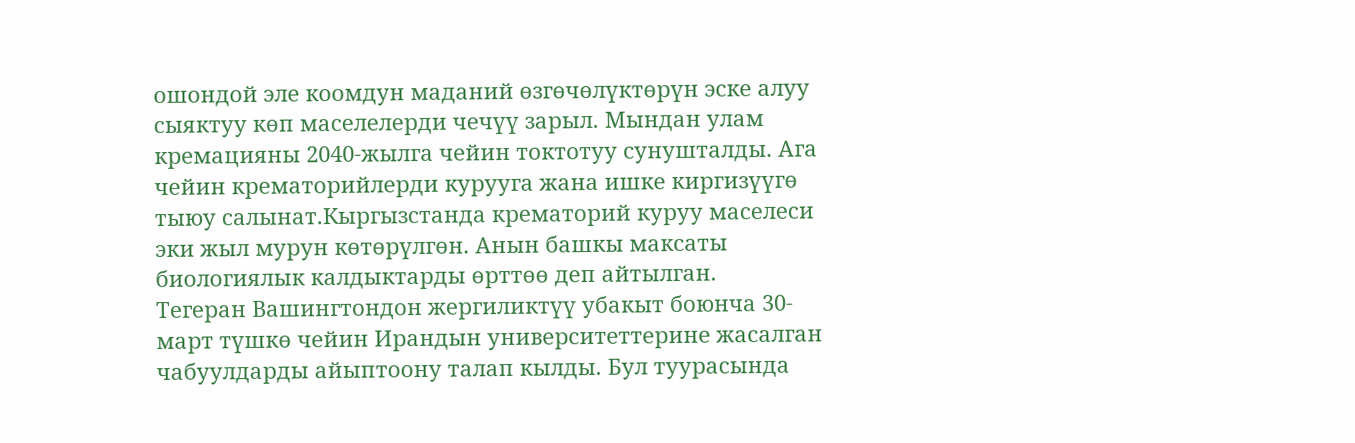ошондой эле коомдун маданий өзгөчөлүктөрүн эске алуу сыяктуу көп маселелерди чечүү зарыл. Мындан улам кремацияны 2040-жылга чейин токтотуу сунушталды. Ага чейин крематорийлерди курууга жана ишке киргизүүгө тыюу салынат.Кыргызстанда крематорий куруу маселеси эки жыл мурун көтөрүлгөн. Анын башкы максаты биологиялык калдыктарды өрттөө деп айтылган.
Тегеран Вашингтондон жергиликтүү убакыт боюнча 30-март түшкө чейин Ирандын университеттерине жасалган чабуулдарды айыптоону талап кылды. Бул туурасында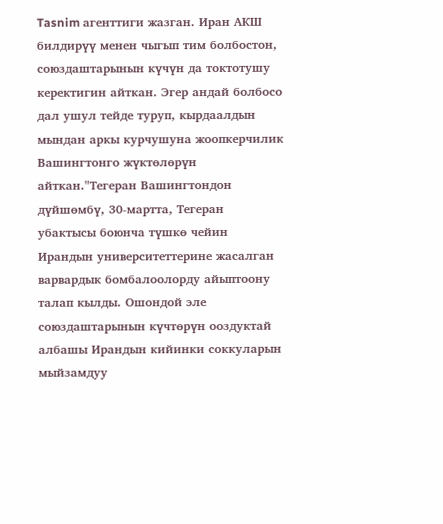Tasnim агенттиги жазган. Иран АКШ билдирүү менен чыгып тим болбостон, союздаштарынын күчүн да токтотушу керектигин айткан. Эгер андай болбосо дал ушул тейде туруп, кырдаалдын мындан аркы курчушуна жоопкерчилик Вашингтонго жүктөлөрүн айткан."Тегеран Вашингтондон дүйшөмбү, 30-мартта, Тегеран убактысы боюнча түшкө чейин Ирандын университеттерине жасалган варвардык бомбалоолорду айыптоону талап кылды. Ошондой эле союздаштарынын күчтөрүн ооздуктай албашы Ирандын кийинки соккуларын мыйзамдуу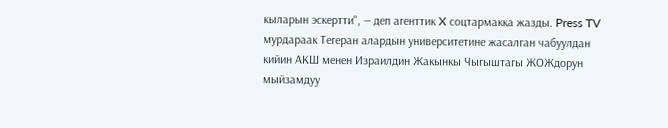кыларын эскертти", — деп агенттик X соцтармакка жазды. Press TV мурдараак Тегеран алардын университетине жасалган чабуулдан кийин АКШ менен Израилдин Жакынкы Чыгыштагы ЖОЖдорун мыйзамдуу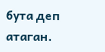бута деп атаган.